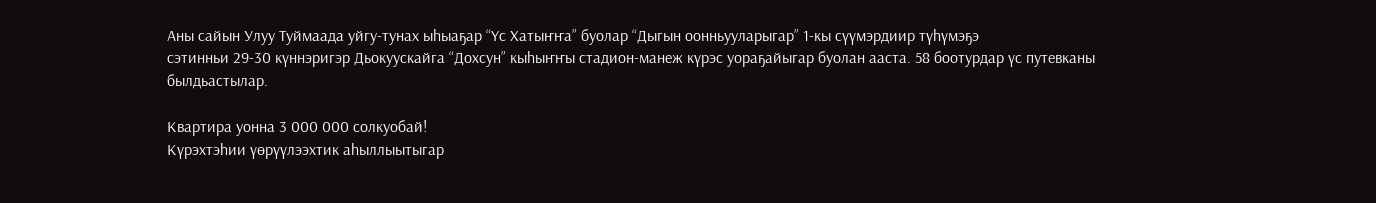Аны сайын Улуу Туймаада уйгу-тунах ыһыаҕар “Үс Хатыҥҥа” буолар “Дыгын оонньууларыгар” 1-кы сүүмэрдиир түһүмэҕэ
сэтинньи 29-30 күннэригэр Дьокуускайга “Дохсун” кыһыҥҥы стадион-манеж күрэс уораҕайыгар буолан ааста. 58 боотурдар үс путевканы былдьастылар.

Квартира уонна 3 000 000 солкуобай!
Күрэхтэһии үөрүүлээхтик аһыллыытыгар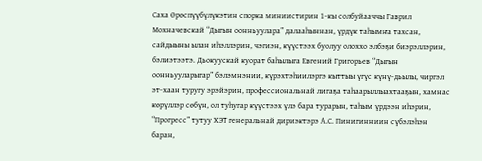Саха Өрөспүүбүлүкэтин спорка миниистирин 1-кы солбуйааччы Гаврил Мохначевскай “Дыгын оонньуулара” далааһыннан, үрдүк таһымҥа тахсан, сайдыыны ылан иһэллэрин, чэгиэн, күүстээх буолуу олоххо элбэҕи биэрэллэрин, бэлиэтээтэ. Дьокуускай куорат баһылыга Евгений Григорьев “Дыгын оонньууларыгар” бэлэмнэнии, күрэхтэһиилэргэ кыттыы үгүс күнү-дьылы, чиргэл эт-хаан туругу эрэйэрин, профессиональнай лигаҕа таһаарыллыахтааҕын, хамнас көрүллэр сөбүн, ол туһугар күүстээх үлэ бара турарын, таһым үрдээн иһэрин, “Прогресс” тутуу ХЭТ генеральнай дириэктэрэ А.С. Пинигинниин сүбэлэһэн баран,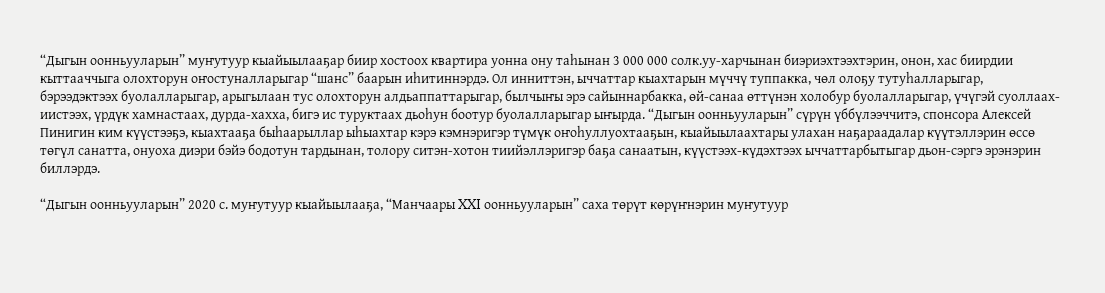“Дыгын оонньууларын” муҥутуур кыайыылааҕар биир хостоох квартира уонна ону таһынан 3 000 000 солк.уу-харчынан биэриэхтээхтэрин, онон, хас биирдии кыттааччыга олохторун оҥостуналларыгар “шанс” баарын иһитиннэрдэ. Ол инниттэн, ыччаттар кыахтарын мүччү туппакка, чөл олоҕу тутуһалларыгар, бэрээдэктээх буолалларыгар, арыгылаан тус олохторун алдьаппаттарыгар, былчыҥы эрэ сайыннарбакка, өй-санаа өттүнэн холобур буолалларыгар, үчүгэй суоллаах-иистээх, үрдүк хамнастаах, дурда-хахха, бигэ ис туруктаах дьоһун боотур буолалларыгар ыҥырда. “Дыгын оонньууларын” сүрүн үббүлээччитэ, спонсора Алексей Пинигин ким күүстээҕэ, кыахтааҕа быһаарыллар ыһыахтар кэрэ кэмнэригэр түмүк оҥоһуллуохтааҕын, кыайыылаахтары улахан наҕараадалар күүтэллэрин өссө төгүл санатта, онуоха диэри бэйэ бодотун тардынан, толору ситэн-хотон тиийэллэригэр баҕа санаатын, күүстээх-күдэхтээх ыччаттарбытыгар дьон-сэргэ эрэнэрин биллэрдэ.

“Дыгын оонньууларын” 2020 с. муҥутуур кыайыылааҕа, “Манчаары XXI оонньууларын” саха төрүт көрүҥнэрин муҥутуур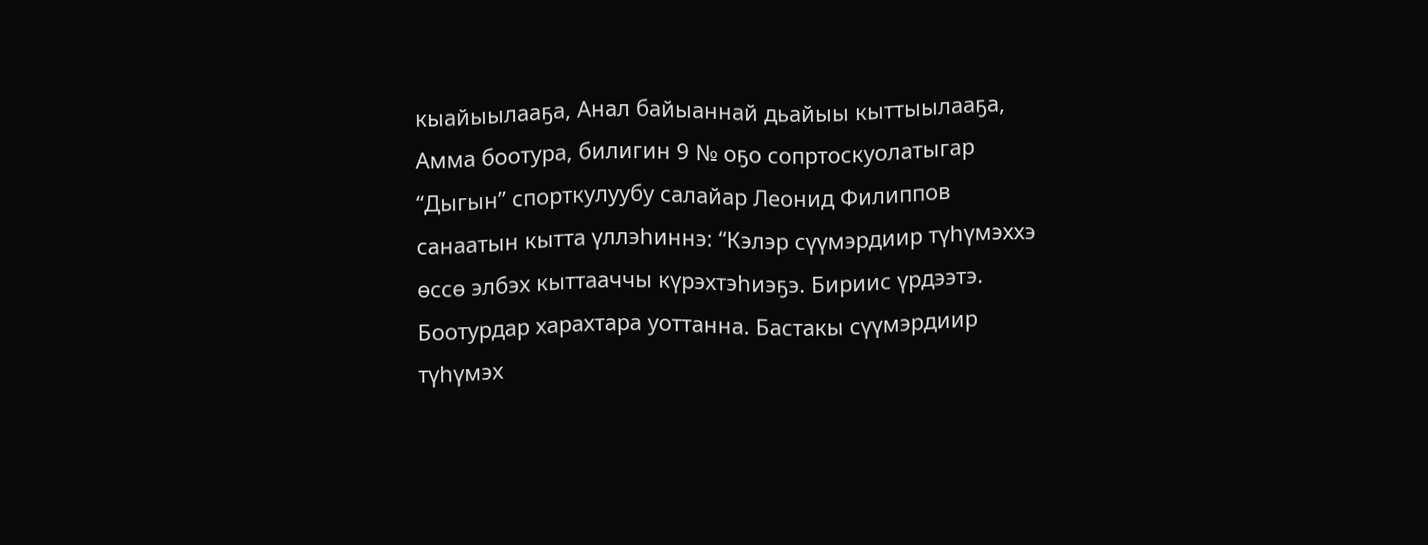кыайыылааҕа, Анал байыаннай дьайыы кыттыылааҕа, Амма боотура, билигин 9 № оҕо сопртоскуолатыгар “Дыгын” спорткулуубу салайар Леонид Филиппов санаатын кытта үллэһиннэ: “Кэлэр сүүмэрдиир түһүмэххэ өссө элбэх кыттааччы күрэхтэһиэҕэ. Бириис үрдээтэ. Боотурдар харахтара уоттанна. Бастакы сүүмэрдиир түһүмэх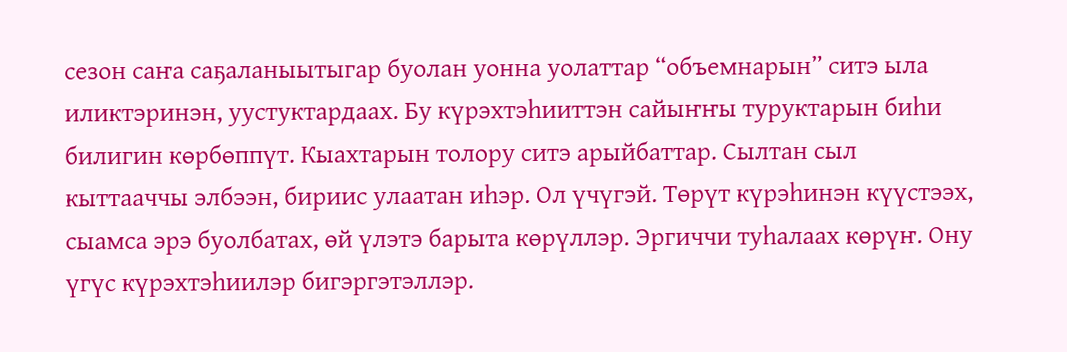сезон саҥа саҕаланыытыгар буолан уонна уолаттар “объемнарын” ситэ ыла иликтэринэн, уустуктардаах. Бу күрэхтэһииттэн сайыҥҥы туруктарын биһи билигин көрбөппүт. Кыахтарын толору ситэ арыйбаттар. Сылтан сыл кыттааччы элбээн, бириис улаатан иһэр. Ол үчүгэй. Төрүт күрэһинэн күүстээх, сыамса эрэ буолбатах, өй үлэтэ барыта көрүллэр. Эргиччи туһалаах көрүҥ. Ону үгүс күрэхтэһиилэр бигэргэтэллэр.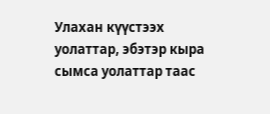Улахан күүстээх уолаттар, эбэтэр кыра сымса уолаттар таас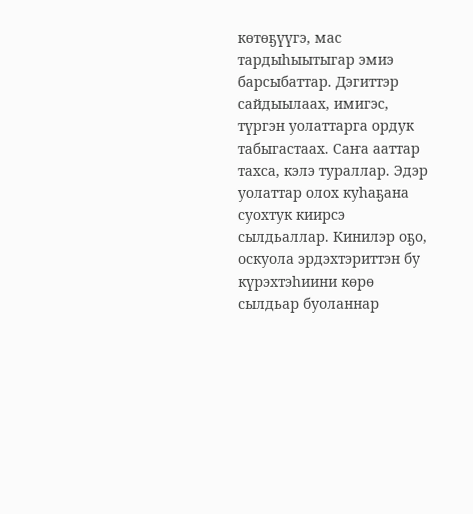көтөҕүүгэ, мас тардыһыытыгар эмиэ барсыбаттар. Дэгиттэр сайдыылаах, имигэс, түргэн уолаттарга ордук табыгастаах. Саҥа ааттар тахса, кэлэ тураллар. Эдэр уолаттар олох куһаҕана суохтук киирсэ сылдьаллар. Кинилэр оҕо, оскуола эрдэхтэриттэн бу күрэхтэһиини көрө сылдьар буоланнар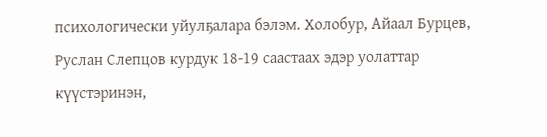психологически уйулҕалара бэлэм. Холобур, Айаал Бурцев, Руслан Слепцов курдук 18-19 саастаах эдэр уолаттар күүстэринэн,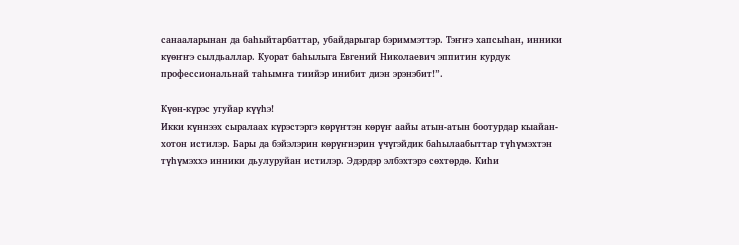санааларынан да баһыйтарбаттар, убайдарыгар бэриммэттэр. Тэҥҥэ хапсыһан, инники күөҥҥэ сылдьаллар. Куорат баһылыга Евгений Николаевич эппитин курдук профессиональнай таһымҥа тиийэр инибит диэн эрэнэбит!”.

Күөн-күрэс угуйар күүһэ!
Икки күннээх сыралаах күрэстэргэ көрүҥтэн көрүҥ аайы атын-атын боотурдар кыайан-хотон истилэр. Бары да бэйэлэрин көрүҥнэрин үчүгэйдик баһылаабыттар түһүмэхтэн түһүмэххэ инники дьулуруйан истилэр. Эдэрдэр элбэхтэрэ сөхтөрдө. Киһи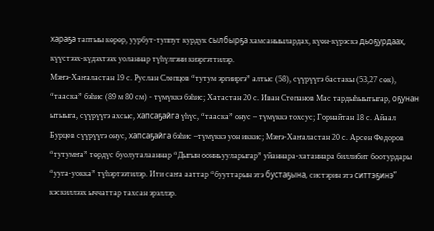хараҕа таптыы көрөр, уурбут-туппут курдук сылбырҕа хамсаныылардах, күөн-күрэскэ дьоҕурдаах, күүстээх-күдэхтээх уоланнар түһүлгэни киэргэттилэр.
Мэҥэ-Хаҥаластан 19 с. Руслан Слепцов “тутум эргииргэ” алтыс (58), сүүрүүгэ бастакы (53,27 сөк), “тааска” бэһис (89 м 80 см) - түмүккэ бэһис; Хатастан 20 с. Иван Степанов Мас тардыһыытыгар, оҕунан ытыыга, сүүрүүгэ ахсыс, хапсаҕайга үһүс, “тааска” онус – түмүккэ тохсус; Горнайтан 18 с. Айаал Бурцев сүүрүүгэ онус, хапсаҕайга бэһис –түмүккэ уон иккис; Мэҥэ-Хаҥаластан 20 с. Арсен Федоров “тутумҥа” төрдүс буолуталааннар “Дыгын оонньууларыгар” уйаннара-хатаннара биллибит боотурдары “ууга-уокка” түһэртээтилэр. Ити саҥа ааттар “бууттарын этэ бустаҕына, систэрин этэ ситтэҕинэ” кэскиллээх ыччаттар тахсан эрэллэр.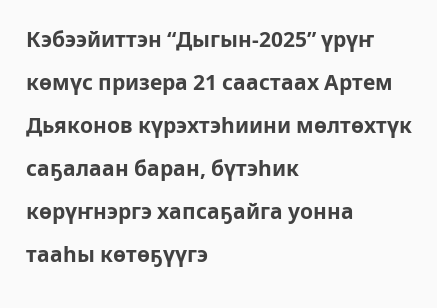Кэбээйиттэн “Дыгын-2025” үрүҥ көмүс призера 21 саастаах Артем Дьяконов күрэхтэһиини мөлтөхтүк саҕалаан баран, бүтэһик көрүҥнэргэ хапсаҕайга уонна тааһы көтөҕүүгэ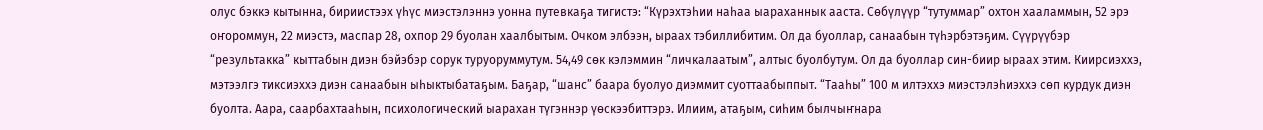олус бэккэ кытынна, бириистээх үһүс миэстэлэннэ уонна путевкаҕа тигистэ: “Күрэхтэһии наһаа ыараханнык ааста. Сөбүлүүр “тутуммар” охтон хааламмын, 52 эрэ оҥороммун, 22 миэстэ, маспар 28, охпор 29 буолан хаалбытым. Очком элбээн, ыраах тэбиллибитим. Ол да буоллар, санаабын түһэрбэтэҕим. Сүүрүүбэр “результакка” кыттабын диэн бэйэбэр сорук туруоруммутум. 54,49 сөк кэлэммин “личкалаатым”, алтыс буолбутум. Ол да буоллар син-биир ыраах этим. Киирсиэххэ, мэтээлгэ тиксиэххэ диэн санаабын ыһыктыбатаҕым. Баҕар, “шанс” баара буолуо диэммит суоттаабыппыт. “Тааһы” 100 м илтэххэ миэстэлэһиэххэ сөп курдук диэн буолта. Аара, саарбахтааһын, психологический ыарахан түгэннэр үөскээбиттэрэ. Илиим, атаҕым, сиһим былчыҥнара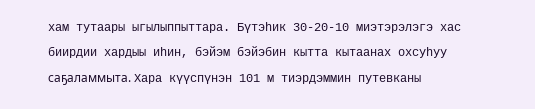хам тутаары ыгылыппыттара. Бүтэһик 30-20-10 миэтэрэлэгэ хас биирдии хардыы иһин, бэйэм бэйэбин кытта кытаанах охсуһуу саҕаламмыта. Хара күүспүнэн 101 м тиэрдэммин путевканы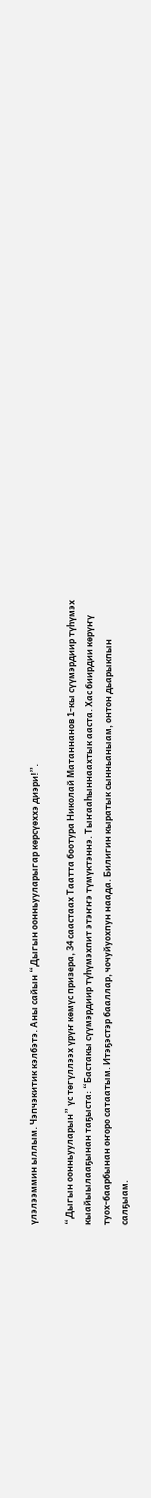үлэлээммин ыллым. Чэпчэкитик кэлбэтэ. Аны сайын “Дыгын оонньууларыгар көрсүөххэ диэри!”.

“Дыгын оонньууларын” үс төгүллээх үрүҥ көмүс призера, 34 саастаах Таатта боотура Николай Матаннанов 1-кы сүүмэрдиир түһүмэх кыайыылааҕынан таҕыста: “Бастакы сүүмэрдиир түһүмэхпит этэҥҥэ түмүктэннэ. Тыҥааһыннаахтык ааста. Хас биирдии көрүҥү туох-баарбынан оҥоро сатаатым. Итэҕэстэр бааллар, чочуйуохпун наада. Билигин кыратык сынньаныам, онтон дьарыкпын салҕыам.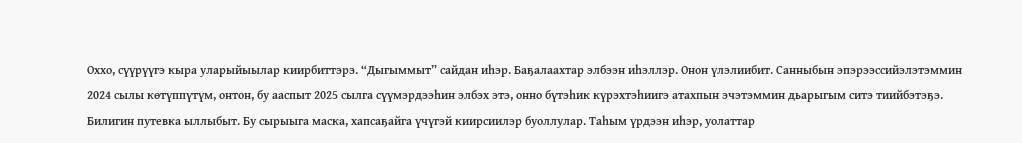Оххо, сүүрүүгэ кыра уларыйыылар киирбиттэрэ. “Дыгыммыт” сайдан иһэр. Баҕалаахтар элбээн иһэллэр. Онон үлэлиибит. Санныбын эпэрээссийэлэтэммин 2024 сылы көтүппүтүм, онтон, бу ааспыт 2025 сылга сүүмэрдээһин элбэх этэ, онно бүтэһик күрэхтэһиигэ атахпын эчэтэммин дьарыгым ситэ тиийбэтэҕэ. Билигин путевка ыллыбыт. Бу сырыыга маска, хапсаҕайга үчүгэй киирсиилэр буоллулар. Таһым үрдээн иһэр, уолаттар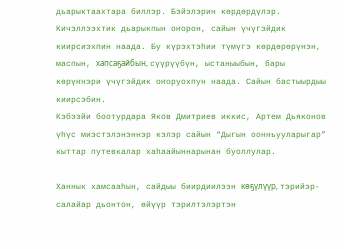дьарыктаахтара биллэр. Бэйэлэрин көрдөрдүлэр. Кичэллээхтик дьарыкпын оҥорон, сайын үчүгэйдик киирсиэхпин наада. Бу күрэхтэһии түмүгэ көрдөрөрүнэн, маспын, хапсаҕайбын, сүүрүүбүн, ыстаныыбын, бары көрүҥнэри үчүгэйдик оҥоруохпун наада. Сайын бастыырдыы киирсэбин.
Кэбээйи боотурдара Яков Дмитриев иккис, Артем Дьяконов үһүс миэстэлэнэннэр кэлэр сайын “Дыгын оонньууларыгар” кыттар путевкалар хаһаайыннарынан буоллулар.

Ханнык хамсааһын, сайдыы биирдиилээн көҕүлүүр, тэрийэр-салайар дьонтон, өйүүр тэрилтэлэртэн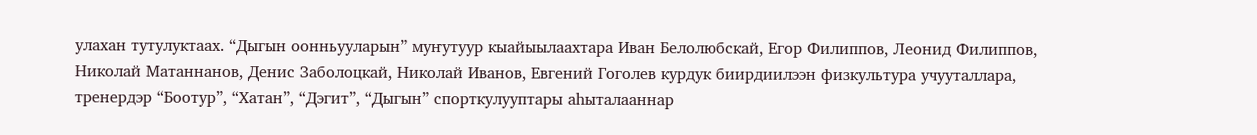улахан тутулуктаах. “Дыгын оонньууларын” муҥутуур кыайыылаахтара Иван Белолюбскай, Егор Филиппов, Леонид Филиппов, Николай Матаннанов, Денис Заболоцкай, Николай Иванов, Евгений Гоголев курдук биирдиилээн физкультура учууталлара, тренердэр “Боотур”, “Хатан”, “Дэгит”, “Дыгын” спорткулууптары аһыталааннар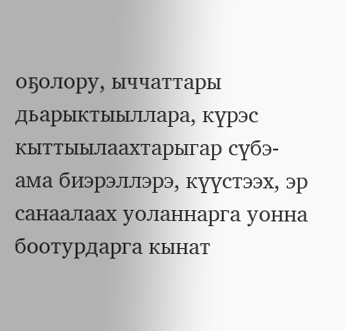оҕолору, ыччаттары дьарыктыыллара, күрэс кыттыылаахтарыгар сүбэ-ама биэрэллэрэ, күүстээх, эр санаалаах уоланнарга уонна боотурдарга кынат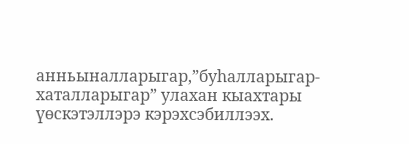анньыналларыгар,”буһалларыгар-хаталларыгар” улахан кыахтары үөскэтэллэрэ кэрэхсэбиллээх.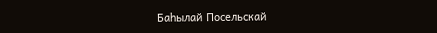Баһылай Посельскай